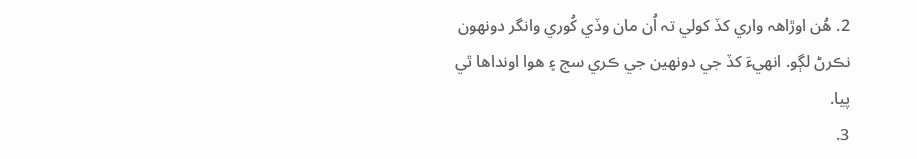2. ھُن اوڙاھہ واري کڏ کولي تہ اُن مان وڏي کُوري وانگر دونھون نڪرڻ لڳو. انھيءَ کڏ جي دونھين جي ڪري سج ۽ ھوا اونداھا ٿي پيا.
3.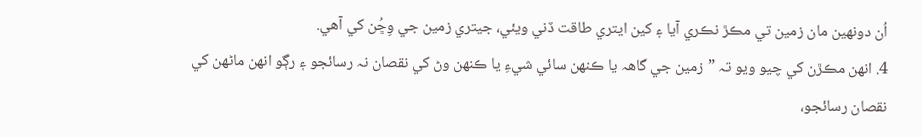اُن دونھين مان زمين تي مڪڙ نڪري آيا ۽ کين ايتري طاقت ڏني ويئي، جيتري زمين جي وِڇُن کي آھي.
4. انھن مڪڙن کي چيو ويو تہ ”زمين جي گاھہ يا ڪنھن سائي شيءِ يا ڪنھن وڻ کي نقصان نہ رسائجو ۽ رڳو انھن ماڻھن کي نقصان رسائجو،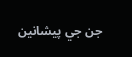جن جي پيشانين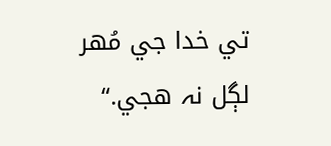تي خدا جي مُھر لڳل نہ ھجي.“